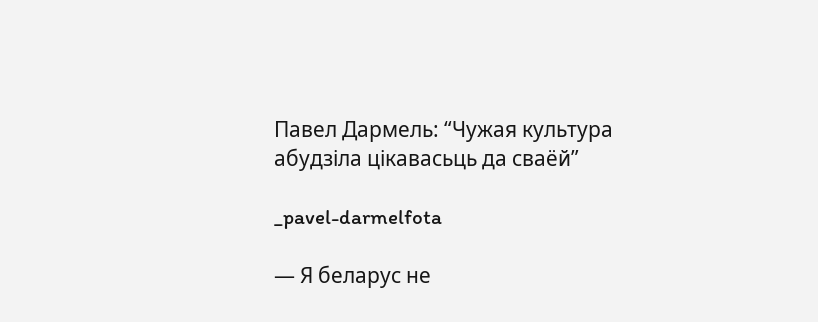Павел Дармель: “Чужая культура абудзіла цікавасьць да сваёй”

_pavel-darmelfota

— Я беларус не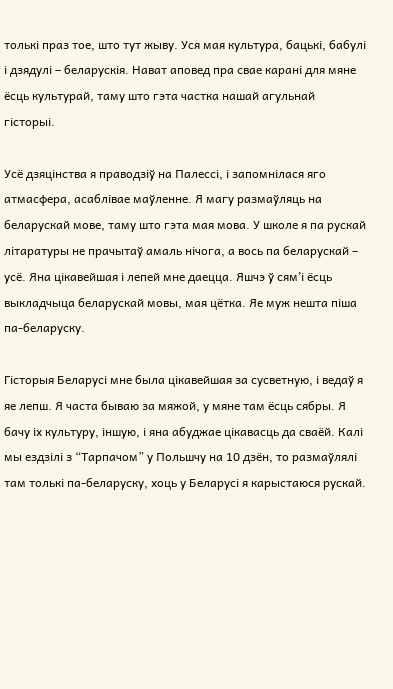толькі праз тое, што тут жыву. Уся мая культура, бацькі, бабулі і дзядулі – беларускія. Нават аповед пра свае карані для мяне ёсць культурай, таму што гэта частка нашай агульнай гісторыі.

Усё дзяцінства я праводзіў на Палессі, і запомнілася яго атмасфера, асаблівае маўленне. Я магу размаўляць на беларускай мове, таму што гэта мая мова. У школе я па рускай літаратуры не прачытаў амаль нічога, а вось па беларускай – усё. Яна цікавейшая і лепей мне даецца. Яшчэ ў сям’і ёсць выкладчыца беларускай мовы, мая цётка. Яе муж нешта піша па-беларуску.

Гісторыя Беларусі мне была цікавейшая за сусветную, і ведаў я яе лепш. Я часта бываю за мяжой, у мяне там ёсць сябры. Я бачу іх культуру, іншую, і яна абуджае цікавасць да сваёй. Калі мы ездзілі з “Тарпачом” у Польшчу на 10 дзён, то размаўлялі там толькі па-беларуску, хоць у Беларусі я карыстаюся рускай.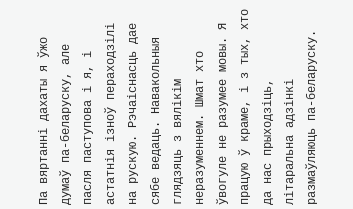Па вяртанні дахаты я ўжо думаў па-беларуску, але пасля паступова і я, і астатнія ізноў пераходзілі на рускую. Рэчаіснасць дае сябе ведаць. Навакольныя глядзяць з вялікім неразуменнем. Шмат хто ўвогуле не разумее мовы. Я працую ў краме, і з тых, хто да нас прыходзіць, літаральна адзінкі размаўляюць па-беларуску.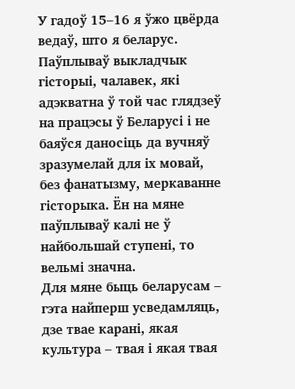У гадоў 15–16 я ўжо цвёрда ведаў, што я беларус. Паўплываў выкладчык гісторыі, чалавек, які адэкватна ў той час глядзеў на працэсы ў Беларусі і не баяўся даносіць да вучняў зразумелай для іх мовай, без фанатызму, меркаванне гісторыка. Ён на мяне паўплываў калі не ў найбольшай ступені, то вельмі значна.
Для мяне быць беларусам – гэта найперш усведамляць, дзе твае карані, якая культура – твая і якая твая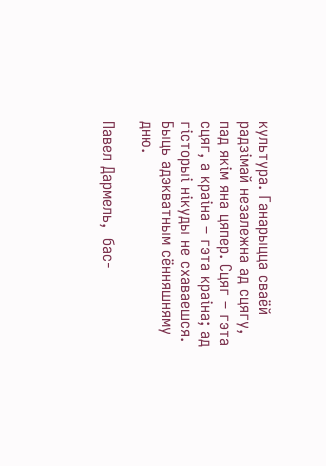культура. Ганарыцца сваёй радзімай незалежна ад сцягу, пад якім яна цяпер. Сцяг – гэта сцяг, а краіна – гэта краіна; ад гісторыі нікуды не схаваешся. Быць адэкватным сённяшняму дню.

Павел Дармель,  бас-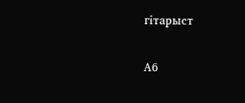гітарыст

Аб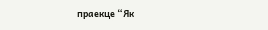праекце “Як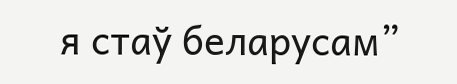я стаў беларусам”